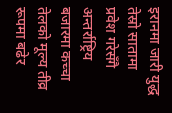इरानमा जारी युद्ध तेस्रो सातामा प्रवेश गरेसँगै अन्तर्राष्ट्रिय बजारमा कच्चा तेलको मूल्य तीव्र रूपमा बढेर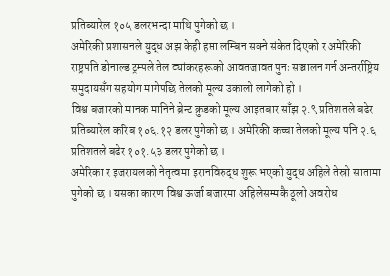प्रतिब्यारेल १०५ डलरभन्दा माथि पुगेको छ ।
अमेरिकी प्रशासनले युद्ध अझ केही हप्ता लम्बिन सक्ने संकेत दिएको र अमेरिकी राष्ट्रपति डोनाल्ड ट्रम्पले तेल ट्यांकरहरूको आवतजावत पुनः सञ्चालन गर्न अन्तर्राष्ट्रिय समुदायसँग सहयोग मागेपछि तेलको मूल्य उकालो लागेको हो ।
विश्व बजारको मानक मानिने ब्रेन्ट क्रुडको मूल्य आइतबार साँझ २.९ प्रतिशतले बढेर प्रतिब्यारेल करिब १०६.१२ डलर पुगेको छ । अमेरिकी कच्चा तेलको मूल्य पनि २.६ प्रतिशतले बढेर १०१.५३ डलर पुगेको छ ।
अमेरिका र इजरायलको नेतृत्वमा इरानविरुद्ध शुरू भएको युद्ध अहिले तेस्रो सातामा पुगेको छ । यसका कारण विश्व ऊर्जा बजारमा अहिलेसम्मकै ठूलो अवरोध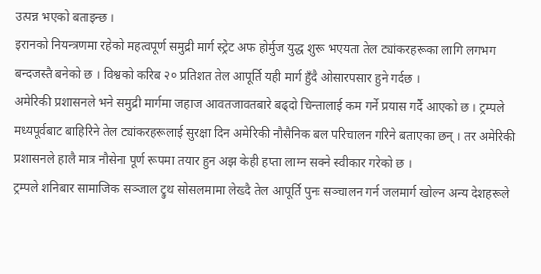उत्पन्न भएको बताइन्छ ।
इरानको नियन्त्रणमा रहेको महत्वपूर्ण समुद्री मार्ग स्ट्रेट अफ होर्मुज युद्ध शुरू भएयता तेल ट्यांकरहरूका लागि लगभग बन्दजस्तै बनेको छ । विश्वको करिब २० प्रतिशत तेल आपूर्ति यही मार्ग हुँदै ओसारपसार हुने गर्दछ ।
अमेरिकी प्रशासनले भने समुद्री मार्गमा जहाज आवतजावतबारे बढ्दो चिन्तालाई कम गर्ने प्रयास गर्दै आएको छ । ट्रम्पले मध्यपूर्वबाट बाहिरिने तेल ट्यांकरहरूलाई सुरक्षा दिन अमेरिकी नौसैनिक बल परिचालन गरिने बताएका छन् । तर अमेरिकी प्रशासनले हालै मात्र नौसेना पूर्ण रूपमा तयार हुन अझ केही हप्ता लाग्न सक्ने स्वीकार गरेको छ ।
ट्रम्पले शनिबार सामाजिक सञ्जाल ट्रुथ सोसलमामा लेख्दै तेल आपूर्ति पुनः सञ्चालन गर्न जलमार्ग खोल्न अन्य देशहरूले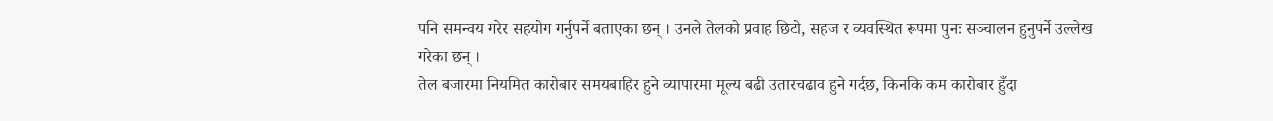पनि समन्वय गरेर सहयोग गर्नुपर्ने बताएका छन् । उनले तेलको प्रवाह छिटो, सहज र व्यवस्थित रूपमा पुनः सञ्चालन हुनुपर्ने उल्लेख गरेका छन् ।
तेल बजारमा नियमित कारोबार समयबाहिर हुने व्यापारमा मूल्य बढी उतारचढाव हुने गर्दछ, किनकि कम कारोबार हुँदा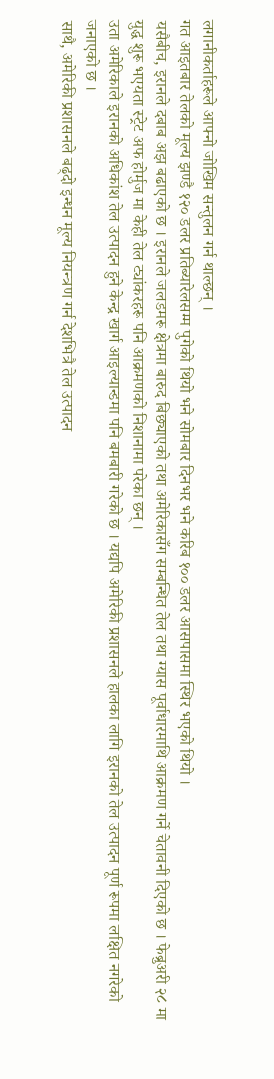लगानीकर्ताहरूले आफ्नो जोखिम सन्तुलन गर्न थाल्छन् ।
गत आइतबार तेलको मूल्य झण्डै १२० डलर प्रतिब्यारेलसम्म पुगेको थियो भने सोमबार दिनभर भने करिब १०० डलर आसपासमा स्थिर भएको थियो ।
यसैबीच, इरानले दबाब अझ बढाएको छ । इरानले जलडमरू क्षेत्रमा बारुद बिछ्याएको तथा अमेरिकासँग सम्बन्धित तेल तथा ग्यास पूर्वाधारमाथि आक्रमण गर्ने चेतावनी दिएको छ । फेब्रुअरी २८ मा युद्ध शुरू भएयता स्ट्रेट अफ होर्मुज मा केही तेल ट्यांकरहरू पनि आक्रमणको निशानामा परेका छन् ।
उता अमेरिकाले इरानको अधिकांश तेल उत्पादन हुने केन्द्र खार्ग आइल्यान्डमा पनि बमबारी गरेको छ । यद्यपि अमेरिकी प्रशासनले हालका लागि इरानको तेल उत्पादन पूर्ण रूपमा लक्षित नगरेको जनाएको छ ।
साथै, अमेरिकी प्रशासनले बढ्दो इन्धन मूल्य नियन्त्रण गर्न देशभित्रै तेल उत्पादन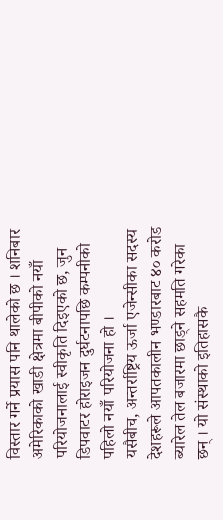विस्तार गर्ने प्रयास पनि थालेको छ । शनिबार अमेरिकाको खाडी क्षेत्रमा बीपीको नयाँ परियोजनालाई स्वीकृति दिइएको छ, जुन डिपवाटर होराइजन दुर्घटनापछि कम्पनीको पहिलो नयाँ परियोजना हो ।
यसैबीच, अन्तर्राष्ट्रिय ऊर्जा एजेन्सीका सदस्य देशहरूले आपतकालीन भण्डारबाट ४० करोड ब्यारेल तेल बजारमा छाड्ने सहमति गरेका छन् । यो संस्थाको इतिहासकै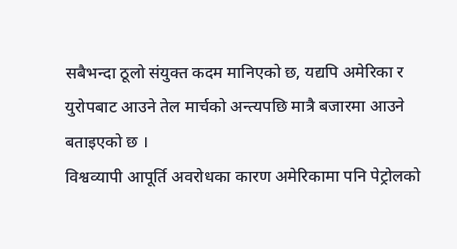सबैभन्दा ठूलो संयुक्त कदम मानिएको छ, यद्यपि अमेरिका र युरोपबाट आउने तेल मार्चको अन्त्यपछि मात्रै बजारमा आउने बताइएको छ ।
विश्वव्यापी आपूर्ति अवरोधका कारण अमेरिकामा पनि पेट्रोलको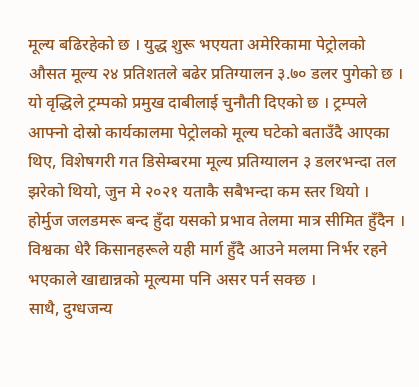मूल्य बढिरहेको छ । युद्ध शुरू भएयता अमेरिकामा पेट्रोलको औसत मूल्य २४ प्रतिशतले बढेर प्रतिग्यालन ३.७० डलर पुगेको छ ।
यो वृद्धिले ट्रम्पको प्रमुख दाबीलाई चुनौती दिएको छ । ट्रम्पले आफ्नो दोस्रो कार्यकालमा पेट्रोलको मूल्य घटेको बताउँदै आएका थिए, विशेषगरी गत डिसेम्बरमा मूल्य प्रतिग्यालन ३ डलरभन्दा तल झरेको थियो, जुन मे २०२१ यताकै सबैभन्दा कम स्तर थियो ।
होर्मुज जलडमरू बन्द हुँदा यसको प्रभाव तेलमा मात्र सीमित हुँदैन । विश्वका धेरै किसानहरूले यही मार्ग हुँदै आउने मलमा निर्भर रहने भएकाले खाद्यान्नको मूल्यमा पनि असर पर्न सक्छ ।
साथै, दुग्धजन्य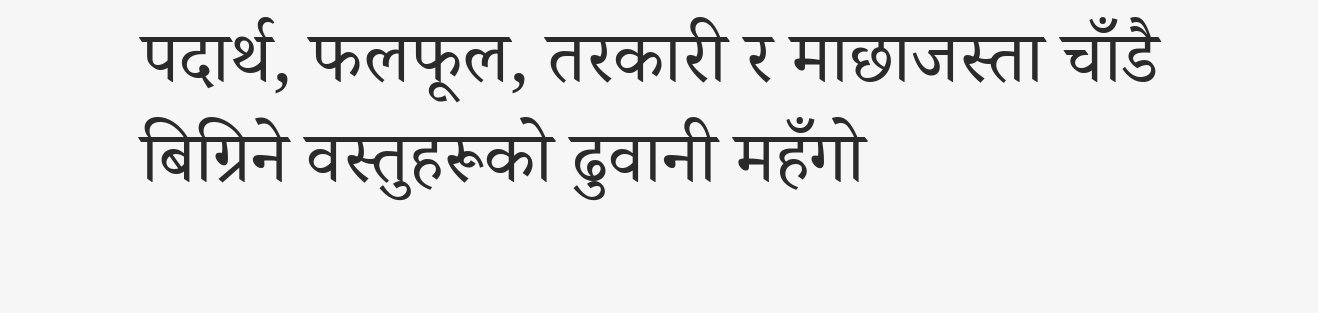पदार्थ, फलफूल, तरकारी र माछाजस्ता चाँडै बिग्रिने वस्तुहरूको ढुवानी महँगो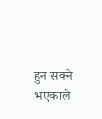हुन सक्ने भएकाले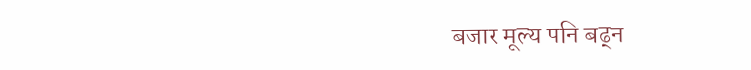बजार मूल्य पनि बढ्न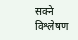सक्ने विश्लेषण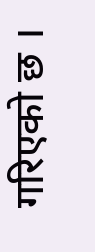गरिएको छ ।